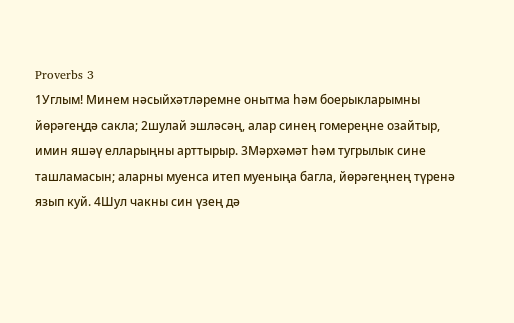Proverbs 3
1Углым! Минем нәсыйхәтләремне онытма һәм боерыкларымны йөрәгеңдә сакла; 2шулай эшләсәң, алар синең гомереңне озайтыр, имин яшәү елларыңны арттырыр. 3Мәрхәмәт һәм тугрылык сине ташламасын; аларны муенса итеп муеныңа багла, йөрәгеңнең түренә язып куй. 4Шул чакны син үзең дә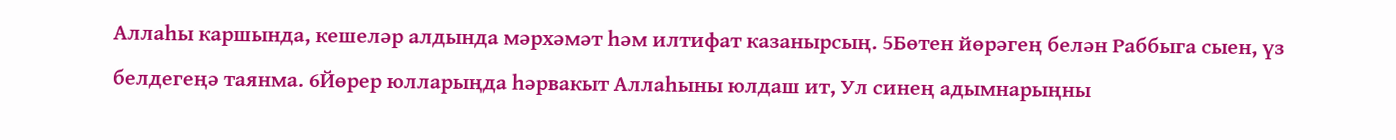Аллаһы каршында, кешеләр алдында мәрхәмәт һәм илтифат казанырсың. 5Бөтен йөрәгең белән Раббыга сыен, үз белдегеңә таянма. 6Йөрер юлларыңда һәрвакыт Аллаһыны юлдаш ит, Ул синең адымнарыңны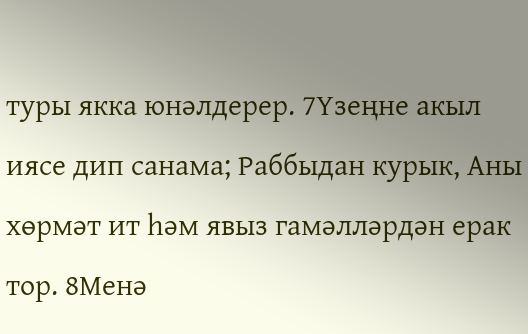туры якка юнәлдерер. 7Үзеңне акыл иясе дип санама; Раббыдан курык, Аны хөрмәт ит һәм явыз гамәлләрдән ерак тор. 8Менә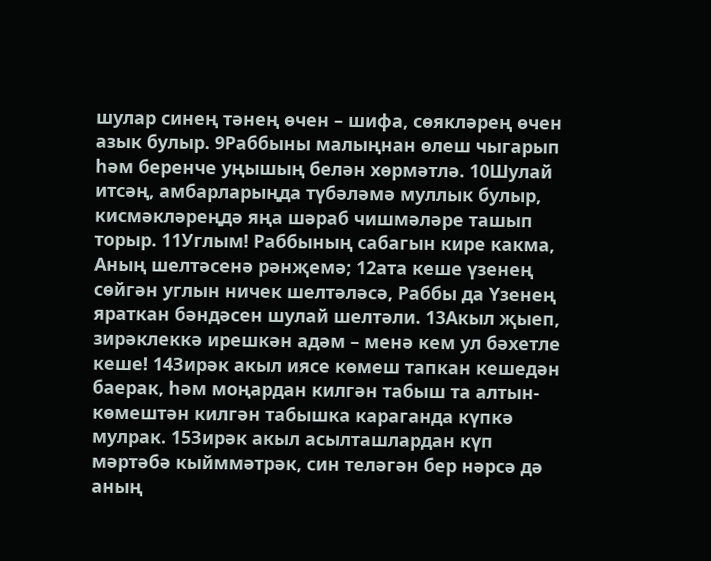шулар синең тәнең өчен – шифа, сөякләрең өчен азык булыр. 9Раббыны малыңнан өлеш чыгарып һәм беренче уңышың белән хөрмәтлә. 10Шулай итсәң, амбарларыңда түбәләмә муллык булыр, кисмәкләреңдә яңа шәраб чишмәләре ташып торыр. 11Углым! Раббының сабагын кире какма, Аның шелтәсенә рәнҗемә; 12ата кеше үзенең сөйгән углын ничек шелтәләсә, Раббы да Үзенең яраткан бәндәсен шулай шелтәли. 13Акыл җыеп, зирәклеккә ирешкән адәм – менә кем ул бәхетле кеше! 14Зирәк акыл иясе көмеш тапкан кешедән баерак, һәм моңардан килгән табыш та алтын-көмештән килгән табышка караганда күпкә мулрак. 15Зирәк акыл асылташлардан күп мәртәбә кыйммәтрәк, син теләгән бер нәрсә дә аның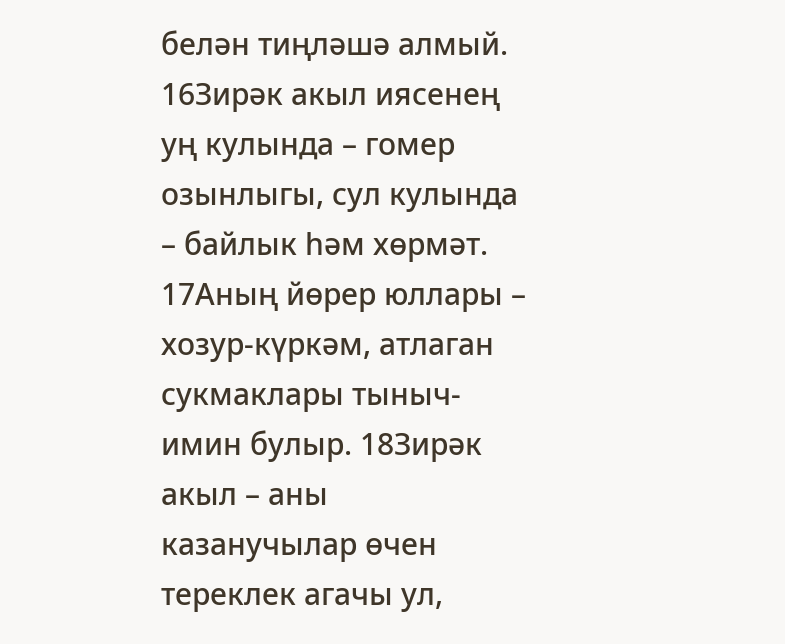белән тиңләшә алмый. 16Зирәк акыл иясенең уң кулында – гомер озынлыгы, сул кулында – байлык һәм хөрмәт. 17Аның йөрер юллары – хозур-күркәм, атлаган сукмаклары тыныч-имин булыр. 18Зирәк акыл – аны казанучылар өчен тереклек агачы ул,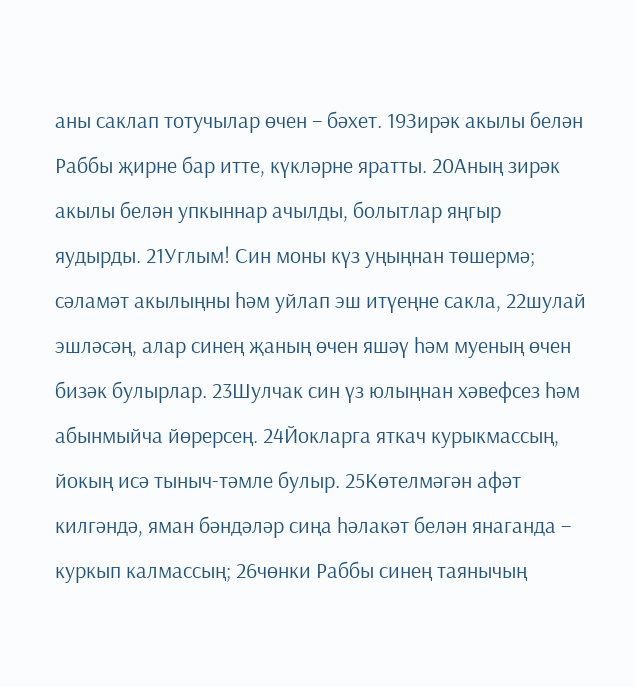аны саклап тотучылар өчен – бәхет. 19Зирәк акылы белән Раббы җирне бар итте, күкләрне яратты. 20Аның зирәк акылы белән упкыннар ачылды, болытлар яңгыр яудырды. 21Углым! Син моны күз уңыңнан төшермә; сәламәт акылыңны һәм уйлап эш итүеңне сакла, 22шулай эшләсәң, алар синең җаның өчен яшәү һәм муеның өчен бизәк булырлар. 23Шулчак син үз юлыңнан хәвефсез һәм абынмыйча йөрерсең. 24Йокларга яткач курыкмассың, йокың исә тыныч-тәмле булыр. 25Көтелмәгән афәт килгәндә, яман бәндәләр сиңа һәлакәт белән янаганда – куркып калмассың; 26чөнки Раббы синең таянычың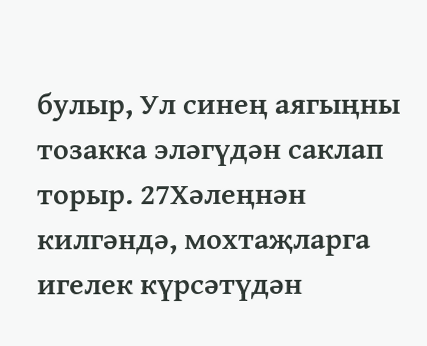булыр, Ул синең аягыңны тозакка эләгүдән саклап торыр. 27Хәлеңнән килгәндә, мохтаҗларга игелек күрсәтүдән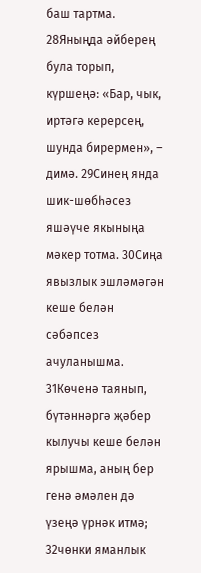баш тартма. 28Яныңда әйберең була торып, күршеңә: «Бар, чык, иртәгә керерсең, шунда бирермен», – димә. 29Синең янда шик-шөбһәсез яшәүче якыныңа мәкер тотма. 30Сиңа явызлык эшләмәгән кеше белән сәбәпсез ачуланышма. 31Көченә таянып, бүтәннәргә җәбер кылучы кеше белән ярышма, аның бер генә әмәлен дә үзеңә үрнәк итмә; 32чөнки яманлык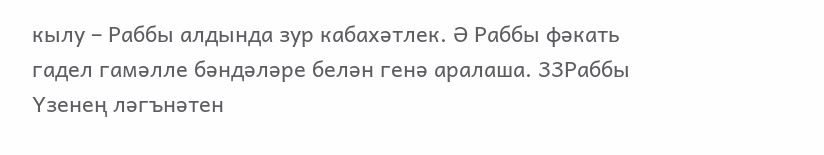кылу – Раббы алдында зур кабахәтлек. Ә Раббы фәкать гадел гамәлле бәндәләре белән генә аралаша. 33Раббы Үзенең ләгънәтен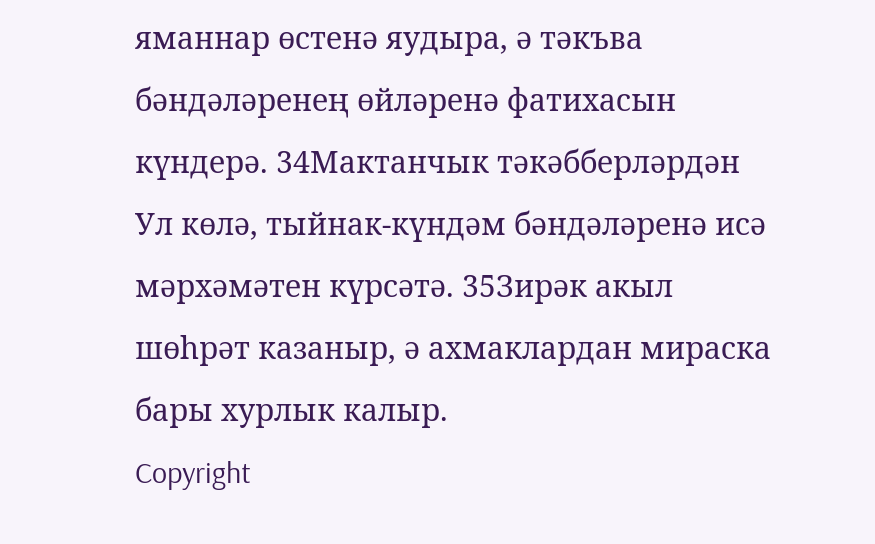яманнар өстенә яудыра, ә тәкъва бәндәләренең өйләренә фатихасын күндерә. 34Мактанчык тәкәбберләрдән Ул көлә, тыйнак-күндәм бәндәләренә исә мәрхәмәтен күрсәтә. 35Зирәк акыл шөһрәт казаныр, ә ахмаклардан мираска бары хурлык калыр.
Copyright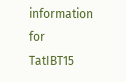information for
TatIBT15